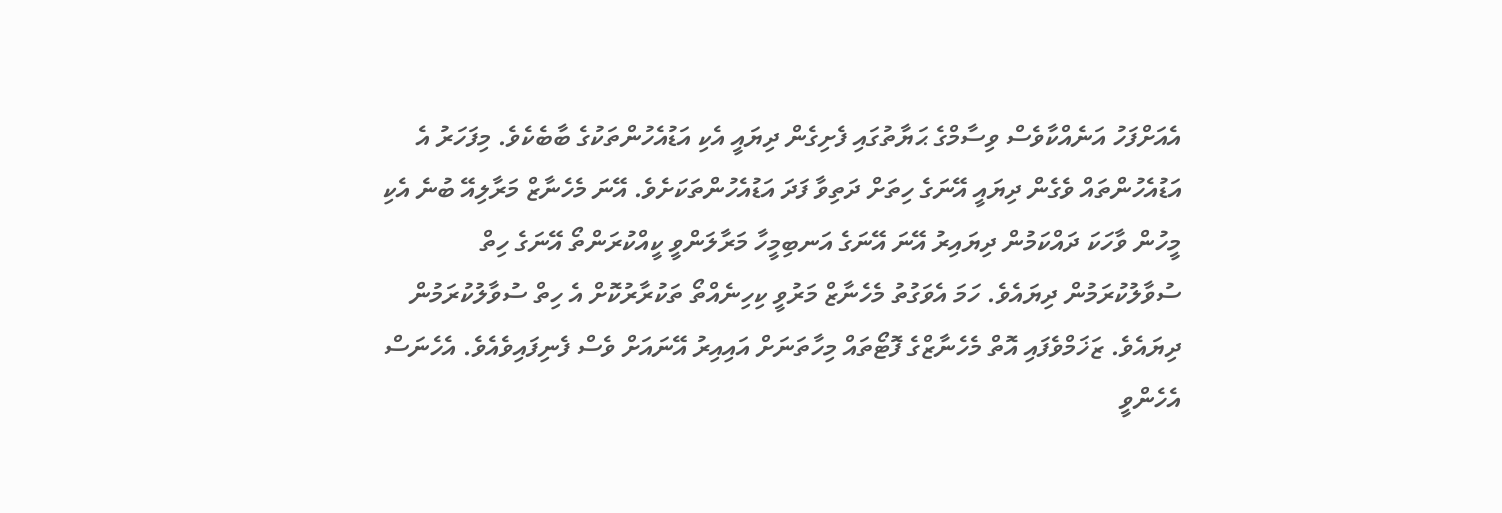އެއަށްފަހު އަނެއްކާވެސް ވިސާމްގެ ޙަޔާތުގައި ފެށިގެން ދިޔައީ އެކި އަޑުއެހުންތަކުގެ ބާބެކެވެ. މިފަހަރު އެ އަޑުއެހުންތައް ވެގެން ދިޔައީ އޭނަގެ ހިތަށް ދަތިވާ ފަދަ އަޑުއެހުންތަކަށެވެ. އޭނަ މެހެނާޒް މަރާލިއޭ ބުނެ އެކި މީހުން ވާހަކަ ދައްކަމުން ދިޔައިރު އޭނަ އޭނަގެ އަނބިމީހާ މަރާލަންވީ ކީއްކުރަންތޯ އޭނަގެ ހިތް ސުވާލުކުރަމުން ދިޔައެވެ. ހަމަ އެވަގުތު މެހެނާޒް މަރުވީ ކިހިނެއްތޯ ތަކުރާރުކޮށް އެ ހިތް ސުވާލުކުރަމުން ދިޔައެވެ. ޒަޚަމްވެފައި އޮތް މެހެނާޒްގެ ފޮޓޯތައް މިހާތަނަށް އައިއިރު އޭނައަށް ވެސް ފެނިފައިވެއެވެ. އެހެނަސް އެހެންވީ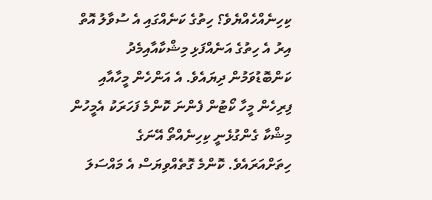ކިހިނެއްހެއްޔެވެ؟ ހިތުގެ ކަނެއްގައި އެ ސުވާލު އޮތް އިރު އެ ހިތުގެ އަނެއްފަޅި މިޝްކާއާއިމެދު ކަންބޮޑުވަމުން ދިޔައެވެ. އެ އަންހެން މީހާއާއި ފިރިހެން މީހާ ކޯޓުން ފެންނަ ކޮންމެ ފަހަރަކު އެމީހުން މިޝްކާ ގެންގުޅެނީ ކިހިނެއްތޯ އޭނަގެ ހިތަށްއަރައެވެ. ކޮންމެ ގޮތެއްވިޔަސް އެ މައްސަލަ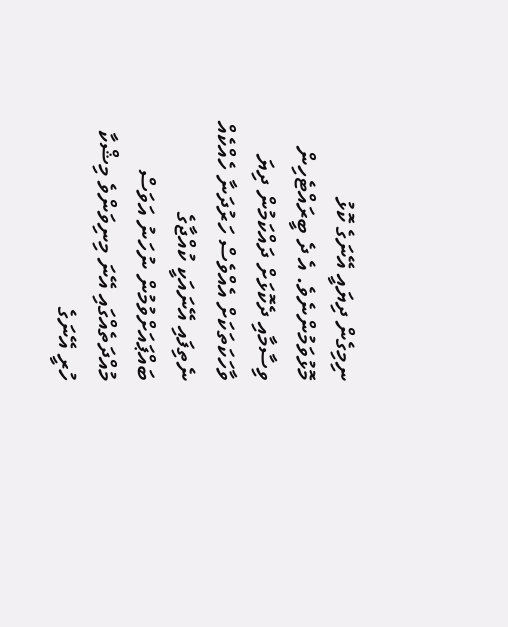ނިމިގެން ދިޔައީ އޭނަގެ ކޮޅު މޮޅުވަމުންނެވެ. އެ ދެ ބީރައްޓެހިން ވިސާމާއި ދެކޮޅަށް ދައްކަމުން ދިޔަ ވާހަކަތަކަށް އެއްވެސް ހަރުދަނާ ހެއްކެއް ނެތިފައި އޭނައަކީ ކުއްޖާގެ ބައްޕައަށްވުމުން ނުހަނު އަވަސް މުއްދަތެއްގައި އޭނަ މިނިވަންވެ މިޝްކާ ހުރީ އޭނަގެ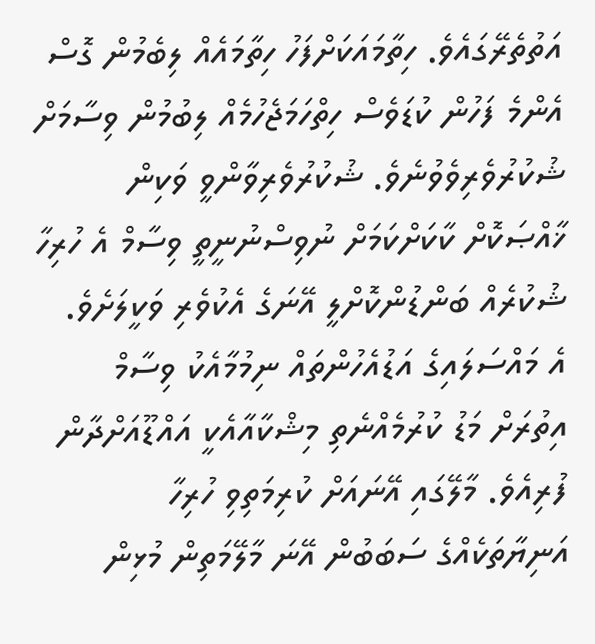އަތުތެރޭގައެވެ. ހިތާމައަކަށްފަހު ހިތާމައެއް ލިބެމުން ގޮސް އެންމެ ފަހުން ކުޑަވެސް ހިތްހަމަޖެހުމެއް ލިބުމުން ވިސާމަށް ޝުކުރުވެރިވެވުނެވެ. ޝުކުރުވެރިވާންވީ ވަކިން ޚާއްޞަކޮށް ކާކަށްކަމަށް ނުވިސްނުނީތީ ވިސާމް އެ ހުރިހާ ޝުކުރެއް ބަންޑުންކޮށްލީ އޭނަގެ އެކުވެރި ވަކީލަށެވެ.
އެ މައްސަލައިގެ އަޑުއެހުންތައް ނިމުމާއެކު ވިސާމް އިތުރަށް މަޑު ކުރުމެއްނެތި މިޝްކާއާއެކީ އައްޑޫއަށްދާން ފުރިއެވެ. މާލޭގައި އޭނައަށް ކުރިމަތިވި ހުރިހާ އަނިޔާތަކެއްގެ ސަބަބުން އޭނަ މާލޭމަތިން މުޅިން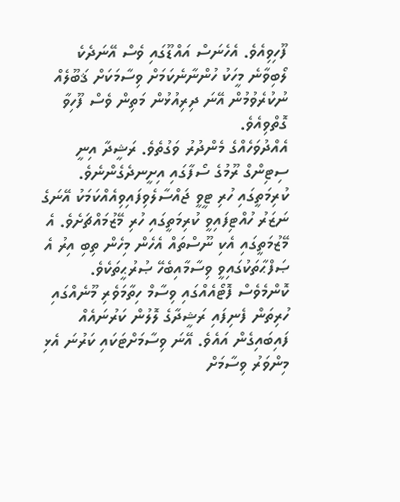ފޫހިވިއެވެ. އެހެނަސް އައްޑޫގައި ވެސް އޭނަދެކެ ލޯބިވާނެ މީހަކު ހުންނާނެކަމަށް ވިސާމަކަށް ޤަބޫލެއް ނުކުރެވުމުން އޭނަ ދިރިއުޅުން މަތިން ވެސް ފޫހިވާ ގޮތްވިއެވެ.
އެއްދުވަހެއްގެ މެންދުރު ވަގުތެވެ. ރަޝީދާ އިނީ ސިޓިންގް ރޫމުގެ ސޯފާގައި އިށީނދެގެންނެވެ. ކުރިމަތީގައި ހުރި ޓީވީ ޖައްސާލެވިފައިވިއެއްކަމަކު އޭނަގެ ނަޒަރު ހުއްޓިފައިވީ ކުރިމަތީގައި ހުރި މޭޒުމައްޗަށެވެ. އެ މޭޒުމަތީގައި އެކި ނޫސްތައް އެހެން މިހެން ތިބި އިރު އެ ޞަފްޙާތަކުގައިވީ ވިސާމާއިބެހޭ ޞުރުޙީތަކެވެ. ކޮންމެވެސް ފޮޓޯއެއްގައި ވިސާމް ހިތާމަވެރި މޫނެއްގައި ހުރިތަން ފެނިފައި ރަޝީދާގެ ލޮލުން ކަރުނައެއް ފައިބައިގެން އައެވެ. އޭނަ ވިސާމަށްޓަކައި ކަރުނަ އެޅި މިންވަރު ވިސާމަށް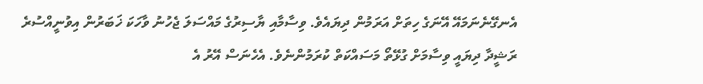އެނގޭނެނަމައޭ އޭނަގެ ހިތަށް އަރަމުން ދިޔައެވެ. ވިސާމާއި ޔާސިރުގެ މައްސަލަ ޖެހުނު ވާހަކަ ޚަބަރުން އިވުނީއްސުރެ ރަޝީދާ ދިޔައީ ވިސާމަށް ގުޅޭތޯ މަސައްކަތް ކުރަމުންނެވެ. އެހެނަސް އޭރު އެ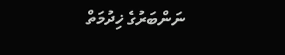ނަންބަރުގެ ޚިދުމަތް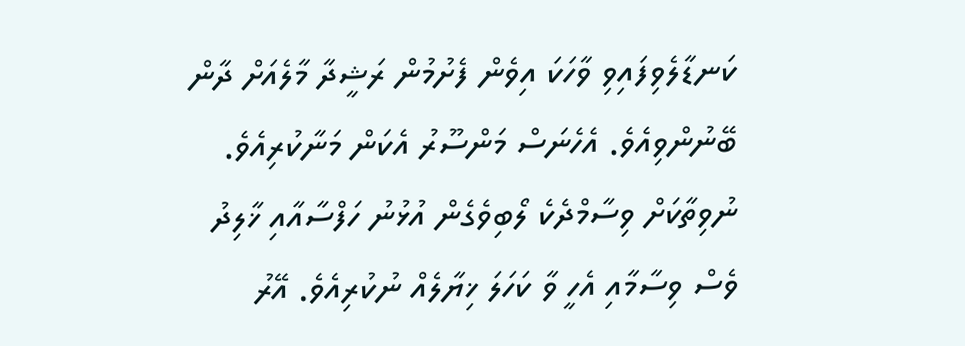ކަނޑާލެވިފައިވި ވާހަކަ އިވެން ފެށުމުން ރަޝީދާ މާލެއަށް ދާން ބޭނުންވިއެވެ. އެހެނަސް މަންސޫރު އެކަން މަނާކުރިއެވެ. ނުވިތާކަށް ވިސާމްދެކެ ލޯބިވެގެން އުޅުނު ހަފްސާއާއި ޚާލިދު ވެސް ވިސާމާއި އެހީ ވާ ކަހަލަ ޚިޔާލެއް ނުކުރިއެވެ. އޭރު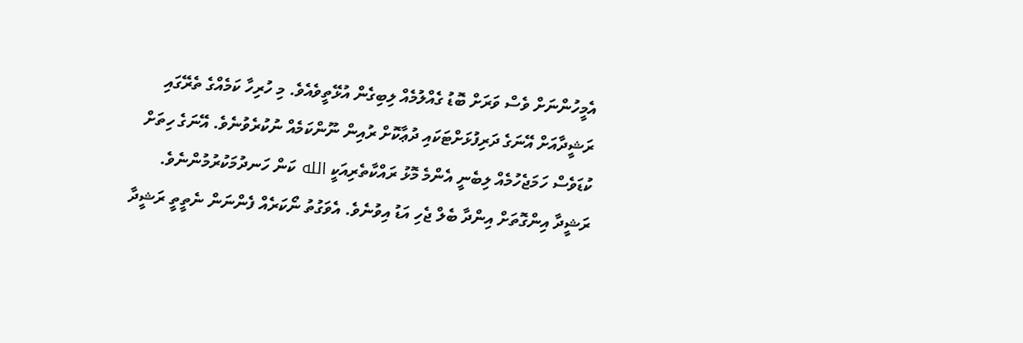އެމީހުންނަށް ވެސް ވަރަށް ބޮޑު ގެއްލުމެއް ލިބިގެން އުޅޭތީވެއެވެ. މި ހުރިހާ ކަމެއްގެ ތެރޭގައި ރަޝީދާއަށް އޭނަގެ ދަރިފުޅަށްޓަކައި ދުޢާކޮށް ރުއިން ނޫންކަމެއް ނުކުރެވުނެވެ. އޭނަގެ ހިތަށް ކުޑަވެސް ހަމަޖެހުމެއް ލިބެނީ އެންމެ މޮޅު ރައްކާތެރިއަކީ الله ކަން ހަނދުމަކުރުމުންނެވެ.
ރަޝީދާ އިންގޮތަށް އިންދާ ބެލް ޖެހި އަޑު އިވުނެވެ. އެވަގުތު ނޯކަރެއް ފެންނަން ނެތީތީ ރަޝީދާ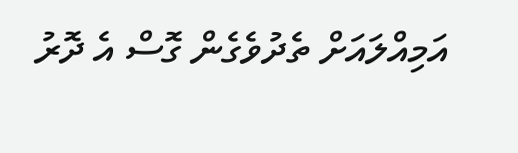އަމިއްލައަށް ތެދުވެގެން ގޮސް އެ ދޮރު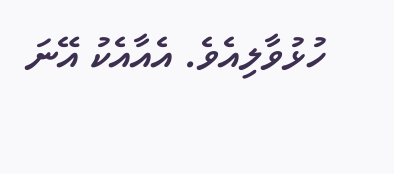ހުޅުވާލިއެވެ. އެއާއެކު އޭނަ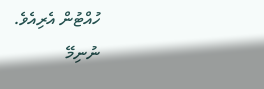ހުއްޓުން އެރިއެވެ.
ނުނިމޭ